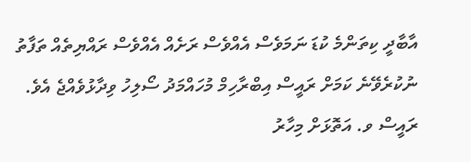އާބާދީ ކިތަންމެ ކުޑަ ނަމަވެސް އެއްވެސް ރަށެއް އެއްވެސް ރައްޔިތެއް ތަފާތު ނުކުރެވޭނެ ކަމަށް ރައީސް އިބްރާހިމް މުހައްމަދު ސޯލިހު ވިދާޅުވެއްޖެ އެވެ.
ރައީސް ވ. އަތޮޅަށް މިހާރު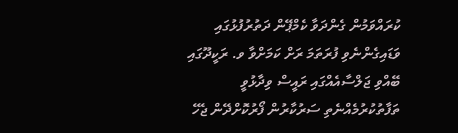ކުރައްވަމުން ގެންދަވާ ކެމްޕޭން ދަތުރުފުޅުގައި ވަޑައިގެންނެވި ފުރަތަމަ ރަށް ކަމަށްވާ ވ. ރަކީދޫގައި ބޭއްވި ޖަލްސާއެއްގައި ރައީސް ވިދާޅުވީ ތަފާތުކުރުމެއްނެތި ސަރުކާރުން ފޯރުކޮށްދޭން ޖެހޭ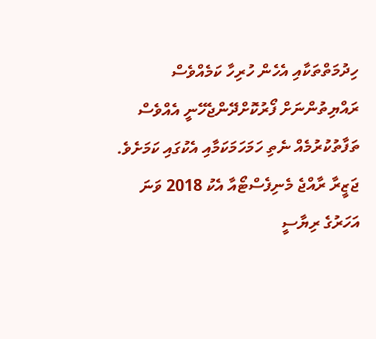ހިދުމަތްތަކާއި އެހެން ހުރިހާ ކަމެއްވެސް ރައްޔިތުންނަށް ފޯރުކޮށްދޭންޖެހޭނީ އެއްވެސް ތަފާތުކުރުމެއް ނެތި ހަމަހަމަކަމާއި އެކުގައި ކަމަށެވެ. ޖަޒީރާ ރާއްޖެ މެނިފެސްޓޯއާ އެކު 2018 ވަނަ އަހަރުގެ ރިޔާސީ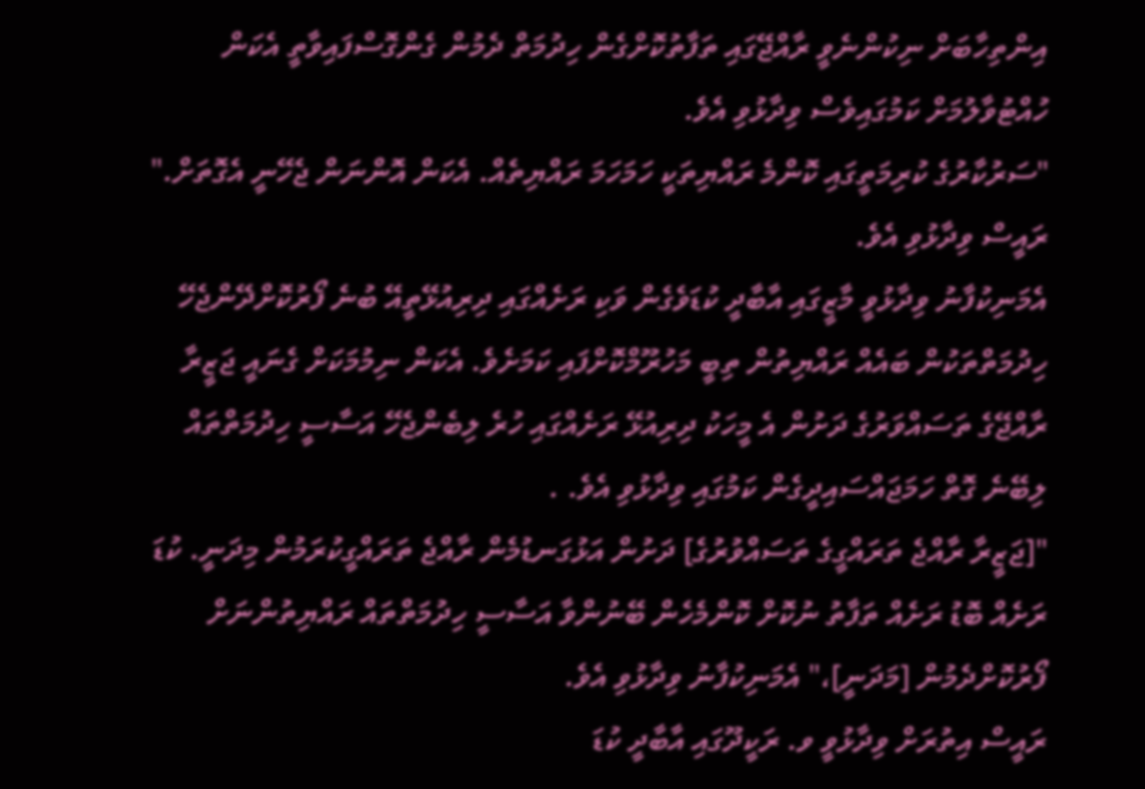އިންތިހާބަށް ނިކުންނެވީ ރާއްޖޭގައި ތަފާތުކޮށްގެން ހިދުމަތް ދެމުން ގެންގޮސްފައިވާތީ އެކަން ހުއްޓުވާލުމަށް ކަމުގައިވެސް ވިދާޅުވި އެވެ.
"ސަރުކާރުގެ ކުރިމަތީގައި ކޮންމެ ރައްޔިތަކީ ހަމަހަމަ ރައްޔިތެއް. އެކަން އޮންނަން ޖެހޭނީ އެގޮތަށް." ރައީސް ވިދާޅުވި އެވެ.
އެމަނިކުފާނު ވިދާޅުވީ މާޒީގައި އާބާދީ ކުޑަވެގެން ވަކި ރަށެއްގައި ދިރިއުޅޭތީއޭ ބުނެ ފޯރުކޮށްދޭންޖެހޭ ހިދުމަތްތަކުން ބައެއް ރައްޔިތުން ތިބީ މަހުރޫމްކޮށްފައި ކަމަށެވެ. އެކަން ނިމުމަކަށް ގެނައީ ޖަޒީރާ ރާއްޖޭގެ ތަސައްވަރުގެ ދަށުން އެ މީހަކު ދިރިއުޅޭ ރަށެއްގައި ހުރެ ލިބެންޖެހޭ އަސާސީ ހިދުމަތްތައް ލިބޭނެ ގޮތް ހަމަޖައްސައިދީގެން ކަމުގައި ވިދާޅުވި އެވެ. .
"[ޖަޒީރާ ރާއްޖެ ތަރައްގީގެ ތަސައްވުރުގެ] ދަށުން އަޅުގަނޑުމެން ރާއްޖެ ތަރައްގީކުރަމުން މިދަނީ. ކުޑަ ރަށެއް ބޮޑު ރަށެއް ތަފާތު ނުކޮށް ކޮންމެހެން ބޭނުންވާ އަސާސީ ހިދުމަތްތައް ރައްޔިތުންނަށް ފޯރުކޮށްދެމުން [މަދަނީ]،" އެމަނިކުފާނު ވިދާޅުވި އެވެ.
ރައީސް އިތުރަށް ވިދާޅުވީ ވ. ރަކީދޫގައި އާބާދީ ކުޑަ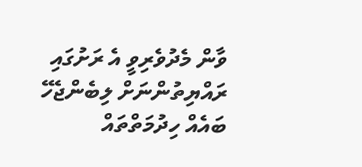ވާން މެދުވެރިވީ އެ ރަށުގައި ރައްޔިތުންނަށް ލިބެންޖެހޭ ބައެއް ހިދުމަތްތައް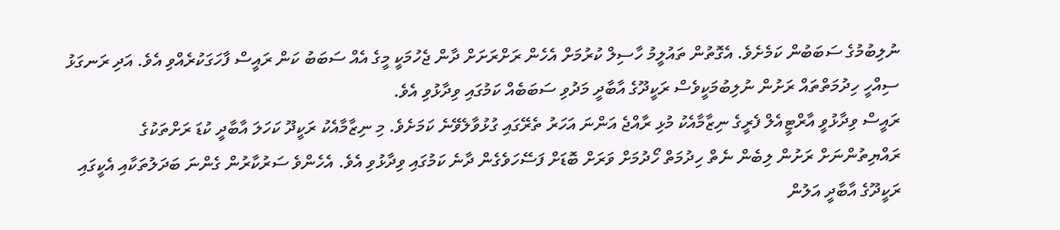ނުލިބުމުގެ ސަބަބުން ކަމެށެވެ. އެގޮތުން ތައުލީމު ހާސިލް ކުރުމަށް އެހެން ރަށްރަށަށް ދާން ޖެހުމަކީ މީގެ އެއް ސަބަބު ކަން ރައީސް ފާހަގަކުރެއްވި އެވެ. އަދި ރަނގަޅު ސިއްހީ ހިދުމަތްތައް ރަށުން ނުލިބުމަކީވެސް ރަކީދޫގެ އާބާދީ މަދުވި ސަބަބެއް ކަމުގައި ވިދާޅުވި އެވެ.
ރައީސް ވިދާޅުވީ އާރްޓީއެލް ފެރީގެ ނިޒާމާއެކު މުޅި ރާއްޖެ އަންނަ އަހަރު ތެރޭގައި ގުޅުވާލެވޭނެ ކަމަށެވެ. މި ނިޒާމާއެކު ރަކީދޫ ކަހަލަ އާބާދީ ކުޑަ ރަށްތަކުގެ ރައްޔިތުންނަށް ރަށުން ލިބެން ނެތް ހިދުމަތް ހޯދުމަށް ވަރަށް ބޮޑަށް ފަސޭހަވެގެން ދާނެ ކަމުގައި ވިދާޅުވި އެވެ. އެހެންވެ ސަރުކާރުން ގެންނަ ބަދަލުތަކާއި އެކީގައި ރަކީދޫގެ އާބާދީ އަލުން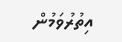އިތުރުވަމުން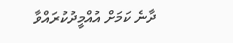ދާނެ ކަމަށް އުއްމީދުކުރައްވާ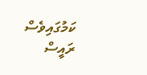ކަމުގައިވެސް ރައީސް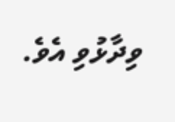ވިދާޅުވި އެވެ.